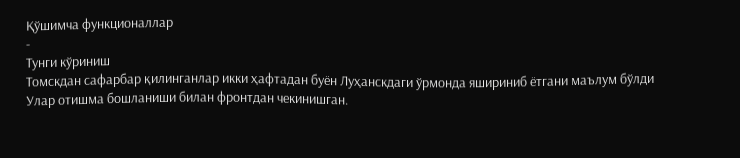Қўшимча функционаллар
-
Тунги кўриниш
Томскдан сафарбар қилинганлар икки ҳафтадан буён Луҳанскдаги ўрмонда яшириниб ётгани маълум бўлди
Улар отишма бошланиши билан фронтдан чекинишган.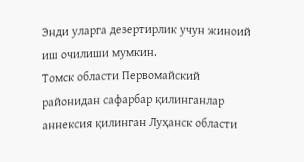Энди уларга дезертирлик учун жиноий иш очилиши мумкин.
Томск области Первомайский районидан сафарбар қилинганлар аннексия қилинган Луҳанск области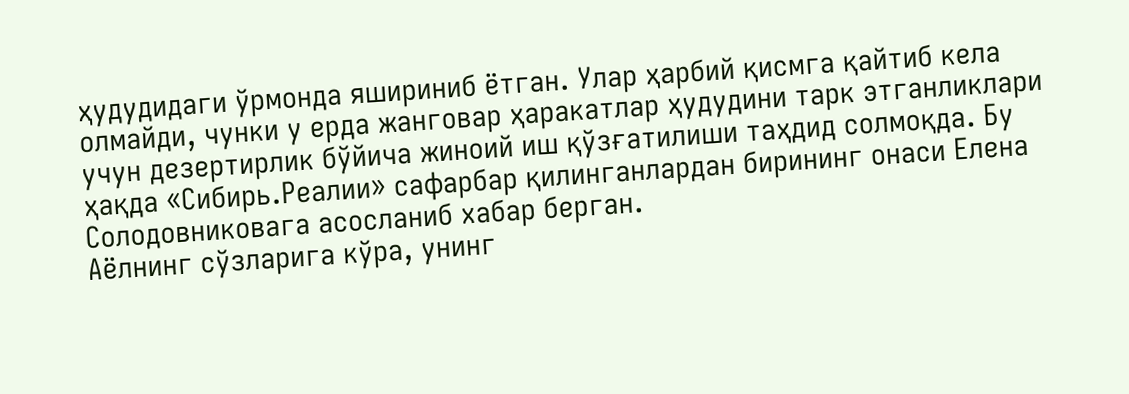ҳудудидаги ўрмонда яшириниб ётган. Улар ҳарбий қисмга қайтиб кела олмайди, чунки у ерда жанговар ҳаракатлар ҳудудини тарк этганликлари учун дезертирлик бўйича жиноий иш қўзғатилиши таҳдид солмоқда. Бу ҳақда «Сибирь.Реалии» сафарбар қилинганлардан бирининг онаси Елена Солодовниковага асосланиб хабар берган.
Аёлнинг сўзларига кўра, унинг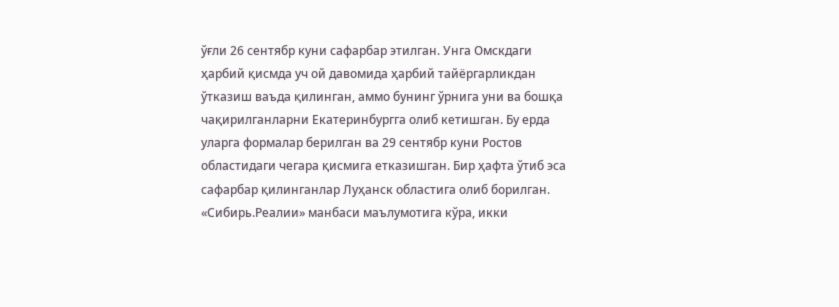ўғли 26 сентябр куни сафарбар этилган. Унга Омскдаги ҳарбий қисмда уч ой давомида ҳарбий тайёргарликдан ўтказиш ваъда қилинган, аммо бунинг ўрнига уни ва бошқа чақирилганларни Екатеринбургга олиб кетишган. Бу ерда уларга формалар берилган ва 29 сентябр куни Ростов областидаги чегара қисмига етказишган. Бир ҳафта ўтиб эса сафарбар қилинганлар Луҳанск областига олиб борилган. «Сибирь.Реалии» манбаси маълумотига кўра, икки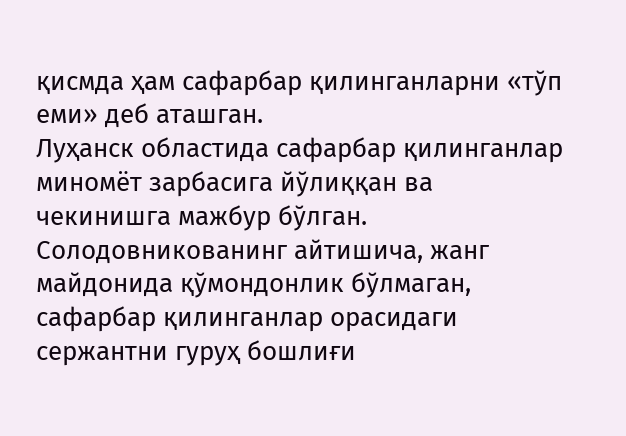қисмда ҳам сафарбар қилинганларни «тўп еми» деб аташган.
Луҳанск областида сафарбар қилинганлар миномёт зарбасига йўлиққан ва чекинишга мажбур бўлган. Солодовникованинг айтишича, жанг майдонида қўмондонлик бўлмаган, сафарбар қилинганлар орасидаги сержантни гуруҳ бошлиғи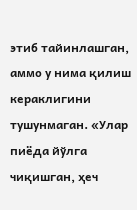этиб тайинлашган, аммо у нима қилиш кераклигини тушунмаган. «Улар пиёда йўлга чиқишган, ҳеч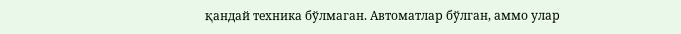қандай техника бўлмаган. Автоматлар бўлган, аммо улар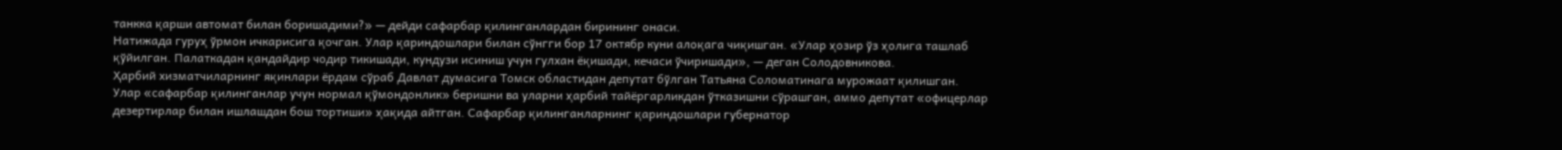танкка қарши автомат билан боришадими?» — дейди сафарбар қилинганлардан бирининг онаси.
Натижада гуруҳ ўрмон ичкарисига қочган. Улар қариндошлари билан сўнгги бор 17 октябр куни алоқага чиқишган. «Улар ҳозир ўз ҳолига ташлаб қўйилган. Палаткадан қандайдир чодир тикишади, кундузи исиниш учун гулхан ёқишади, кечаси ўчиришади», — деган Солодовникова.
Ҳарбий хизматчиларнинг яқинлари ёрдам сўраб Давлат думасига Томск областидан депутат бўлган Татьяна Соломатинага мурожаат қилишган. Улар «сафарбар қилинганлар учун нормал қўмондонлик» беришни ва уларни ҳарбий тайёргарликдан ўтказишни сўрашган, аммо депутат «офицерлар дезертирлар билан ишлашдан бош тортиши» ҳақида айтган. Сафарбар қилинганларнинг қариндошлари губернатор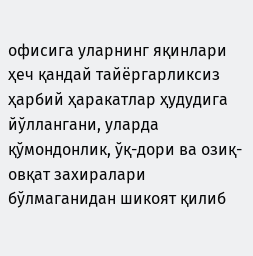офисига уларнинг яқинлари ҳеч қандай тайёргарликсиз ҳарбий ҳаракатлар ҳудудига йўллангани, уларда қўмондонлик, ўқ-дори ва озиқ-овқат захиралари бўлмаганидан шикоят қилиб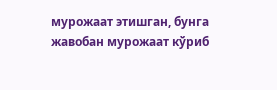мурожаат этишган, бунга жавобан мурожаат кўриб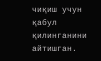чиқиш учун қабул қилинганини айтишган.